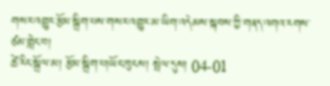གསར་འགྱུར་རྩོམ་སྒྲིག་པས་གསར་འགྱུར་མ་ཡིག་འདེམས་སྐབས་ཀྱི་གནད་འགའ་རགས་ཙམ་གླེང་བ།
ཚེ་རིང་སྒྲོལ་མ། རྩོམ་སྒྲིག་པ།ཡོང་ཁུངས། སྤེལ་དུས། 04-01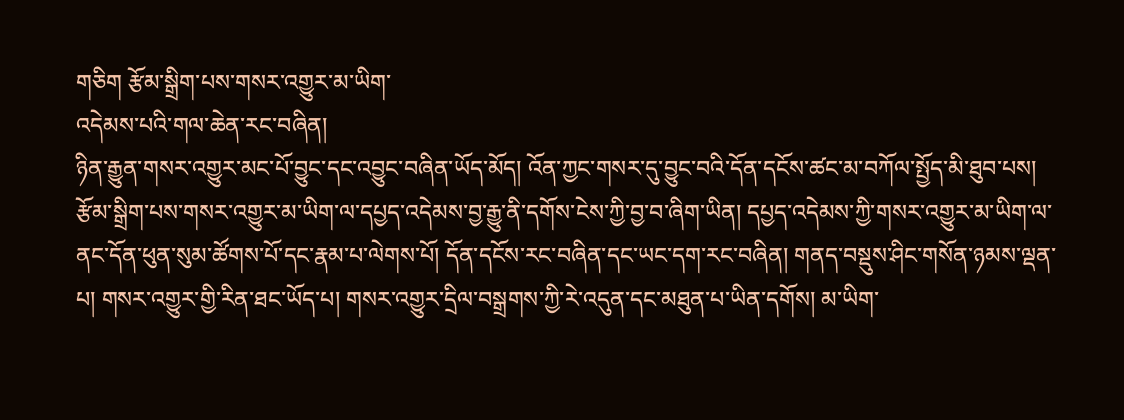གཅིག རྩོམ་སྒྲིག་པས་གསར་འགྱུར་མ་ཡིག་
འདེམས་པའི་གལ་ཆེན་རང་བཞིན།
ཉིན་རྒྱུན་གསར་འགྱུར་མང་པོ་བྱུང་དང་འབྱུང་བཞིན་ཡོད་མོད། འོན་ཀྱང་གསར་དུ་བྱུང་བའི་དོན་དངོས་ཚང་མ་བཀོལ་སྤྱོད་མི་ཐུབ་པས། རྩོམ་སྒྲིག་པས་གསར་འགྱུར་མ་ཡིག་ལ་དཔྱད་འདེམས་བྱ་རྒྱུ་ནི་དགོས་ངེས་ཀྱི་བྱ་བ་ཞིག་ཡིན། དཔྱད་འདེམས་ཀྱི་གསར་འགྱུར་མ་ཡིག་ལ་ནང་དོན་ཕུན་སུམ་ཚོགས་པོ་དང་རྣམ་པ་ལེགས་པོ། དོན་དངོས་རང་བཞིན་དང་ཡང་དག་རང་བཞིན། གནད་བསྡུས་ཤིང་གསོན་ཉམས་ལྡན་པ། གསར་འགྱུར་གྱི་རིན་ཐང་ཡོད་པ། གསར་འགྱུར་དྲིལ་བསྒྲགས་ཀྱི་རེ་འདུན་དང་མཐུན་པ་ཡིན་དགོས། མ་ཡིག་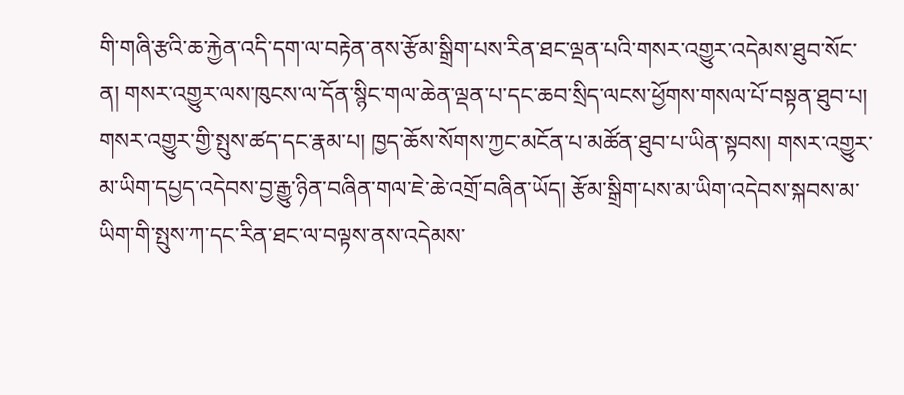གི་གཞི་རྩའི་ཆ་རྐྱེན་འདི་དག་ལ་བརྟེན་ནས་རྩོམ་སྒྲིག་པས་རིན་ཐང་ལྡན་པའི་གསར་འགྱུར་འདེམས་ཐུབ་སོང་ན། གསར་འགྱུར་ལས་ཁུངས་ལ་དོན་སྙིང་གལ་ཆེན་ལྡན་པ་དང་ཆབ་སྲིད་ལངས་ཕྱོགས་གསལ་པོ་བསྟན་ཐུབ་པ། གསར་འགྱུར་གྱི་སྤུས་ཚད་དང་རྣམ་པ། ཁྱད་ཆོས་སོགས་ཀྱང་མངོན་པ་མཚོན་ཐུབ་པ་ཡིན་སྟབས། གསར་འགྱུར་མ་ཡིག་དཔྱད་འདེབས་བྱ་རྒྱུ་ཉིན་བཞིན་གལ་ཇེ་ཆེ་འགྲོ་བཞིན་ཡོད། རྩོམ་སྒྲིག་པས་མ་ཡིག་འདེབས་སྐབས་མ་ཡིག་གི་སྤུས་ཀ་དང་རིན་ཐང་ལ་བལྟས་ནས་འདེམས་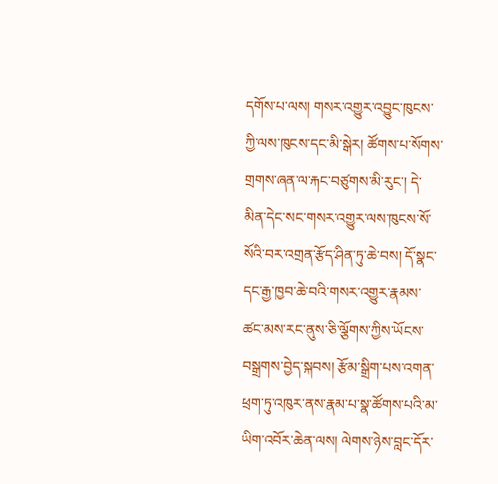དགོས་པ་ལས། གསར་འགྱུར་འབྱུང་ཁུངས་ཀྱི་ལས་ཁུངས་དང་མི་སྒེར། ཚོགས་པ་སོགས་གྲགས་ཞན་ལ་རྐང་བཙུགས་མི་རུང་། དེ་མིན་དེང་སང་གསར་འགྱུར་ལས་ཁུངས་སོ་སོའི་བར་འགྲན་རྩོད་ཤིན་ཏུ་ཆེ་བས། དོ་སྣང་དང་རྒྱ་ཁྱབ་ཆེ་བའི་གསར་འགྱུར་རྣམས་ཚང་མས་རང་ནུས་ཅི་ལྕོགས་ཀྱིས་ཡོངས་བསྒྲགས་བྱེད་སྐབས། རྩོམ་སྒྲིག་པས་འགན་ཕྲག་ཏུ་འཁུར་ནས་རྣམ་པ་སྣ་ཚོགས་པའི་མ་ཡིག་འབོར་ཆེན་ལས། ལེགས་ཉེས་བླང་དོར་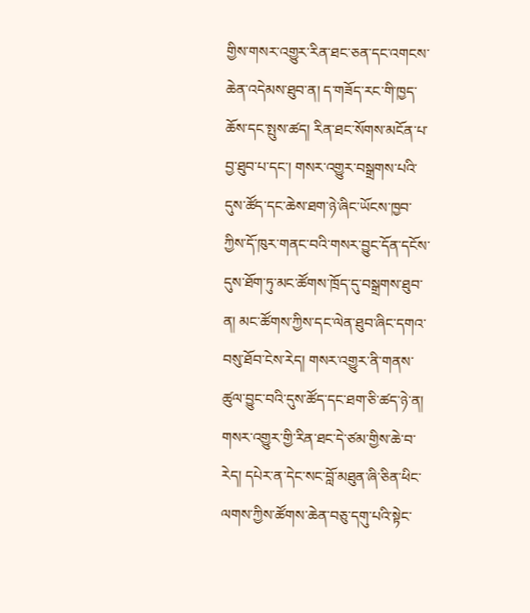གྱིས་གསར་འགྱུར་རིན་ཐང་ཅན་དང་འགངས་ཆེན་འདེམས་ཐུབ་ན། ད་གཟོད་རང་གི་ཁྱད་ཆོས་དང་སྤུས་ཚད། རིན་ཐང་སོགས་མངོན་པ་བྱ་ཐུབ་པ་དང་། གསར་འགྱུར་བསྒྲགས་པའི་དུས་ཚོད་དང་ཆེས་ཐག་ཉེ་ཞིང་ཡོངས་ཁྱབ་ཀྱིས་དོ་ཁུར་གནང་བའི་གསར་བྱུང་དོན་དངོས་དུས་ཐོག་ཏུ་མང་ཚོགས་ཁྲོད་དུ་བསྒྲགས་ཐུབ་ན། མང་ཚོགས་ཀྱིས་དང་ལེན་ཐུབ་ཞིང་དགའ་བསུ་ཐོབ་ངེས་རེད། གསར་འགྱུར་ནི་གནས་ཚུལ་བྱུང་བའི་དུས་ཚོད་དང་ཐག་ཅི་ཚད་ཉེ་ན། གསར་འགྱུར་གྱི་རིན་ཐང་དེ་ཙམ་གྱིས་ཆེ་བ་རེད། དཔེར་ན་དེང་སང་བློ་མཐུན་ཞི་ཅིན་ཕིང་ལགས་ཀྱིས་ཚོགས་ཆེན་བཅུ་དགུ་པའི་སྟེང་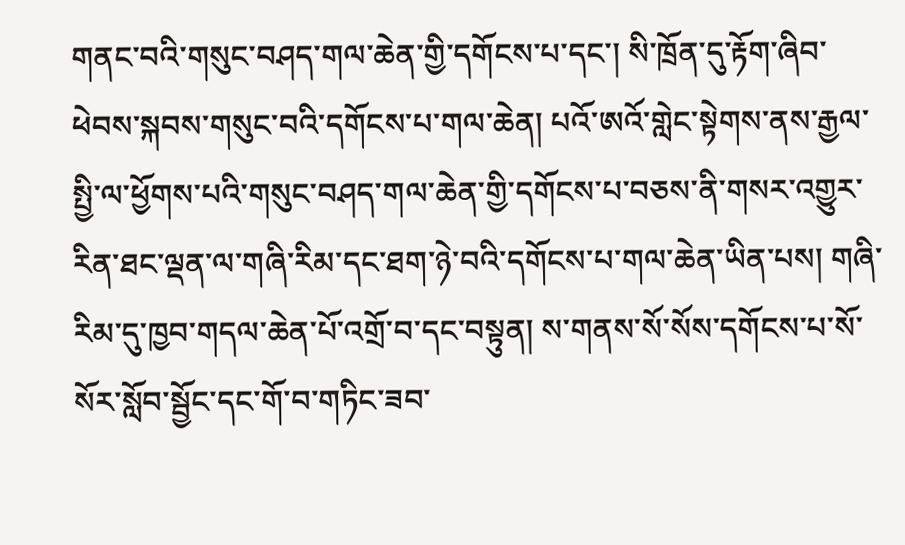གནང་བའི་གསུང་བཤད་གལ་ཆེན་གྱི་དགོངས་པ་དང་། སི་ཁྲོན་དུ་རྟོག་ཞིབ་ཕེབས་སྐབས་གསུང་བའི་དགོངས་པ་གལ་ཆེན། པའོ་ཨའོ་གླེང་སྟེགས་ནས་རྒྱལ་སྤྱི་ལ་ཕྱོགས་པའི་གསུང་བཤད་གལ་ཆེན་གྱི་དགོངས་པ་བཅས་ནི་གསར་འགྱུར་རིན་ཐང་ལྡན་ལ་གཞི་རིམ་དང་ཐག་ཉེ་བའི་དགོངས་པ་གལ་ཆེན་ཡིན་པས། གཞི་རིམ་དུ་ཁྱབ་གདལ་ཆེན་པོ་འགྲོ་བ་དང་བསྟུན། ས་གནས་སོ་སོས་དགོངས་པ་སོ་སོར་སློབ་སྦྱོང་དང་གོ་བ་གཏིང་ཟབ་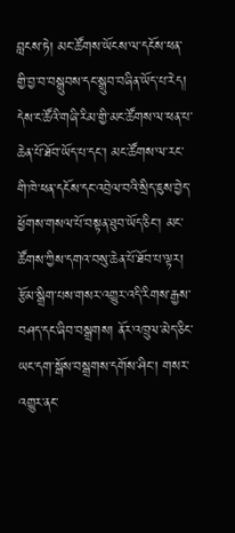བླངས་ཏེ། མང་ཚོགས་ཡོངས་ལ་དངོས་ཕན་གྱི་བྱ་བ་བསྒྲུབས་དང་སྒྲུབ་བཞིན་ཡོད་པ་རེད། དེས་ང་ཚོའི་གཞི་རིམ་གྱི་མང་ཚོགས་ལ་ཕན་པ་ཆེན་པོ་ཐོབ་ཡོད་པ་དང་། མང་ཚོགས་ལ་རང་གི་ཁེ་ཕན་དངོས་དང་འབྲེལ་བའི་སྲིད་ཇུས་བྱེད་ཕྱོགས་གསལ་པོ་བསྟན་ཐུབ་ཡོད་ཅིང་། མང་ཚོགས་ཀྱིས་དགའ་བསུ་ཆེན་པོ་ཐོབ་པ་ལྟར། རྩོམ་སྒྲིག་པས་གསར་འགྱུར་འདི་རིགས་རྒྱས་བཤད་དང་ཞིབ་བསྒྲགས། ནོར་འཁྲུལ་མེད་ཅིང་ཡང་དག་སྒོས་བསྒྲགས་དགོས་ཤིང་། གསར་འགྱུར་ནང་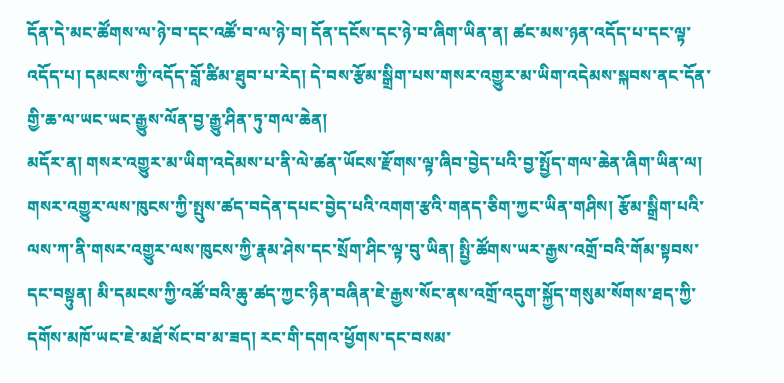དོན་དེ་མང་ཚོགས་ལ་ཉེ་བ་དང་འཚོ་བ་ལ་ཉེ་བ། དོན་དངོས་དང་ཉེ་བ་ཞིག་ཡིན་ན། ཚང་མས་ཉན་འདོད་པ་དང་ལྟ་འདོད་པ། དམངས་ཀྱི་འདོད་བློ་ཚིམ་ཐུབ་པ་རེད། དེ་བས་རྩོམ་སྒྲིག་པས་གསར་འགྱུར་མ་ཡིག་འདེམས་སྐབས་ནང་དོན་གྱི་ཆ་ལ་ཡང་ཡང་རྒྱུས་ལོན་བྱ་རྒྱུ་ཤིན་ཏུ་གལ་ཆེན།
མདོར་ན། གསར་འགྱུར་མ་ཡིག་འདེམས་པ་ནི་ལེ་ཚན་ཡོངས་རྫོགས་ལྟ་ཞིབ་བྱེད་པའི་བྱ་སྤྱོད་གལ་ཆེན་ཞིག་ཡིན་ལ། གསར་འགྱུར་ལས་ཁུངས་ཀྱི་སྤུས་ཚད་བདེན་དཔང་བྱེད་པའི་འགག་རྩའི་གནད་ཅིག་ཀྱང་ཡིན་གཤིས། རྩོམ་སྒྲིག་པའི་ལས་ཀ་ནི་གསར་འགྱུར་ལས་ཁུངས་ཀྱི་རྣམ་ཤེས་དང་སྲོག་ཤིང་ལྟ་བུ་ཡིན། སྤྱི་ཚོགས་ཡར་རྒྱས་འགྲོ་བའི་གོམ་སྟབས་དང་བསྟུན། མི་དམངས་ཀྱི་འཚོ་བའི་ཆུ་ཚད་ཀྱང་ཉིན་བཞིན་ཇེ་རྒྱས་སོང་ནས་འགྲོ་འདུག་སྐྱོད་གསུམ་སོགས་ཐད་ཀྱི་དགོས་མཁོ་ཡང་ཇེ་མཐོ་སོང་བ་མ་ཟད། རང་གི་དགའ་ཕྱོགས་དང་བསམ་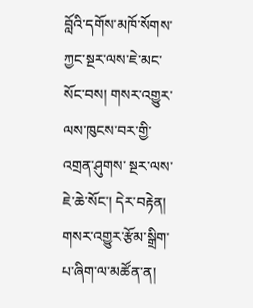བློའི་དགོས་མཁོ་སོགས་ཀྱང་སྔར་ལས་ཇེ་མང་སོང་བས། གསར་འགྱུར་ལས་ཁུངས་བར་གྱི་འགྲན་ཤུགས་ སྔར་ལས་ཇེ་ཆེ་སོང་། དེར་བརྟེན། གསར་འགྱུར་རྩོམ་སྒྲིག་པ་ཞིག་ལ་མཚོན་ན།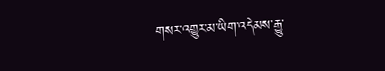གསར་འགྱུར་མ་ཡིག་འདེམས་རྒྱུ་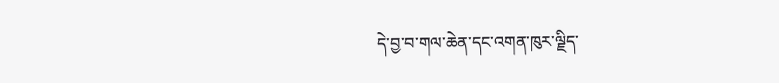དེ་བྱ་བ་གལ་ཆེན་དང་འགན་ཁུར་ལྗིད་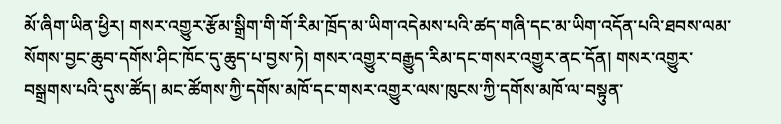མོ་ཞིག་ཡིན་ཕྱིར། གསར་འགྱུར་རྩོམ་སྒྲིག་གི་གོ་རིམ་ཁྲོད་མ་ཡིག་འདེམས་པའི་ཚད་གཞི་དང་མ་ཡིག་འདོན་པའི་ཐབས་ལམ་སོགས་བྱང་ཆུབ་དགོས་ཤིང་ཁོང་དུ་ཆུད་པ་བྱས་ཏེ། གསར་འགྱུར་བརྒྱུད་རིམ་དང་གསར་འགྱུར་ནང་དོན། གསར་འགྱུར་བསྒྲགས་པའི་དུས་ཚོད། མང་ཚོགས་ཀྱི་དགོས་མཁོ་དང་གསར་འགྱུར་ལས་ཁུངས་ཀྱི་དགོས་མཁོ་ལ་བསྟུན་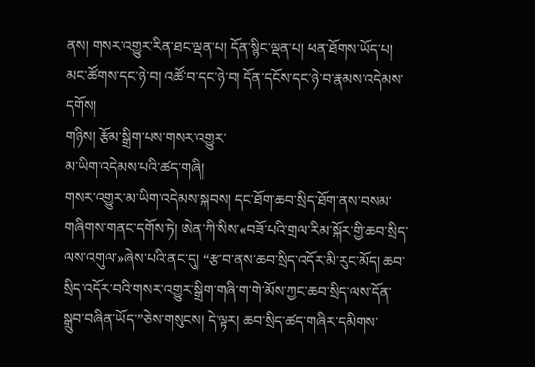ནས། གསར་འགྱུར་རིན་ཐང་ལྡན་པ། དོན་སྙིང་ལྡན་པ། ཕན་ཐོགས་ཡོད་པ། མང་ཚོགས་དང་ཉེ་བ། འཚོ་བ་དང་ཉེ་བ། དོན་དངོས་དང་ཉེ་བ་རྣམས་འདེམས་དགོས།
གཉིས། རྩོམ་སྒྲིག་པས་གསར་འགྱུར་
མ་ཡིག་འདེམས་པའི་ཚད་གཞི།
གསར་འགྱུར་མ་ཡིག་འདེམས་སྐབས། དང་ཐོག་ཆབ་སྲིད་ཐོག་ནས་བསམ་གཞིགས་གནང་དགོས་ཏེ། ཨེན་ཀི་སིས་«བཟོ་པའི་གྲལ་རིམ་སྐོར་གྱི་ཆབ་སྲིད་ལས་འགུལ་»ཞེས་པའི་ནང་དུ། “རྩ་བ་ནས་ཆབ་སྲིད་འདོར་མི་རུང་མོད། ཆབ་སྲིད་འདོར་བའི་གསར་འགྱུར་སྒྲིག་གཞི་ག་གེ་མོས་ཀྱང་ཆབ་སྲིད་ལས་དོན་སྒྲུབ་བཞིན་ཡོད་”ཅེས་གསུངས། དེ་ལྟར། ཆབ་སྲིད་ཚད་གཞིར་དམིགས་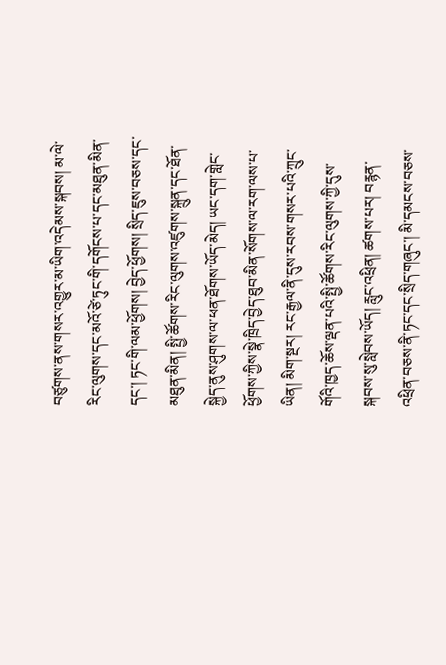བཙུགས་ནས་གསར་འགྱུར་མ་ཡིག་འདེམས་སྐབས། མ་ལེ་རིང་ལུགས་དང་མའོ་ཙེ་ཏུང་གི་དགོངས་པ་དང་མཐུན་མིན་དང་། ཏང་གི་ལམ་ཕྱོགས། བྱེད་ཕྱོགས། སྲིད་ཇུས་བཅས་དང་མཐུན་མིན། སྤྱི་ཚོགས་རིང་ལུགས་འཛུགས་སྐྲུན་དང་ཐོན་སྐྱེད་ནུས་ཤུགས་ལ་ཕན་ཐོགས་ཡོད་མེད། ཡང་དག་གླེང་ཕྱོགས་ཀྱིས་སྣེ་ཁྲིད་བྱེད་ཐུབ་མིན་སོགས་ལ་རག་ལས་པ་ཡིན། མིག་སྔར། རང་རྒྱལ་ནི་དུས་རབས་གསར་པའི་ཀྲུང་གོའི་ཁྱད་ཆོས་ལྡན་པའི་སྤྱི་ཚོགས་རིང་ལུགས་ཀྱི་དུས་སྐབས་སུ་སླེབས་ཡོད། རླུང་འཕྲིན། ཚགས་པར། བརྙན་འཕྲིན་བཅས་ནི་ཏང་དང་སྲིད་གཞུང་། མི་དམངས་བཅས་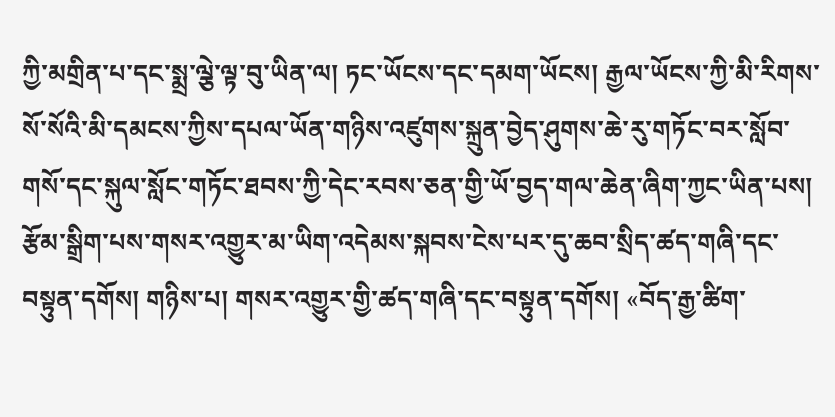ཀྱི་མགྲིན་པ་དང་སྨྲ་ལྕེ་ལྟ་བུ་ཡིན་ལ། ཏང་ཡོངས་དང་དམག་ཡོངས། རྒྱལ་ཡོངས་ཀྱི་མི་རིགས་སོ་སོའི་མི་དམངས་ཀྱིས་དཔལ་ཡོན་གཉིས་འཛུགས་སྐྲུན་བྱེད་ཤུགས་ཆེ་རུ་གཏོང་བར་སློབ་གསོ་དང་སྐུལ་སློང་གཏོང་ཐབས་ཀྱི་དེང་རབས་ཅན་གྱི་ཡོ་བྱད་གལ་ཆེན་ཞིག་ཀྱང་ཡིན་པས། རྩོམ་སྒྲིག་པས་གསར་འགྱུར་མ་ཡིག་འདེམས་སྐབས་ངེས་པར་དུ་ཆབ་སྲིད་ཚད་གཞི་དང་བསྟུན་དགོས། གཉིས་པ། གསར་འགྱུར་གྱི་ཚད་གཞི་དང་བསྟུན་དགོས། «བོད་རྒྱ་ཚིག་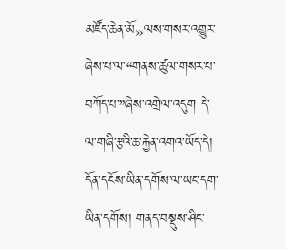མཛོད་ཆེན་མོ»ལས་གསར་འགྱུར་ཞེས་པ་ལ་“གནས་ཚུལ་གསར་པ་བཀོད་པ་”ཞེས་འགྲེལ་འདུག དེ་ལ་གཞི་རྩའི་ཆ་རྐྱེན་འགའ་ཡོད་དེ། དོན་དངོས་ཡིན་དགོས་ལ་ཡང་དག་ཡིན་དགོས། གནད་བསྡུས་ཤིང་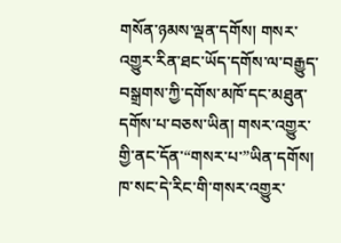གསོན་ཉམས་ལྡན་དགོས། གསར་འགྱུར་རིན་ཐང་ཡོད་དགོས་ལ་བརྒྱུད་བསྒྲགས་ཀྱི་དགོས་མཁོ་དང་མཐུན་དགོས་པ་བཅས་ཡིན། གསར་འགྱུར་གྱི་ནང་དོན་“གསར་པ་”ཡིན་དགོས། ཁ་སང་དེ་རིང་གི་གསར་འགྱུར་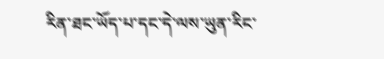རིན་ཐང་ཡོད་པ་དང་དེ་ལས་ཡུན་རིང་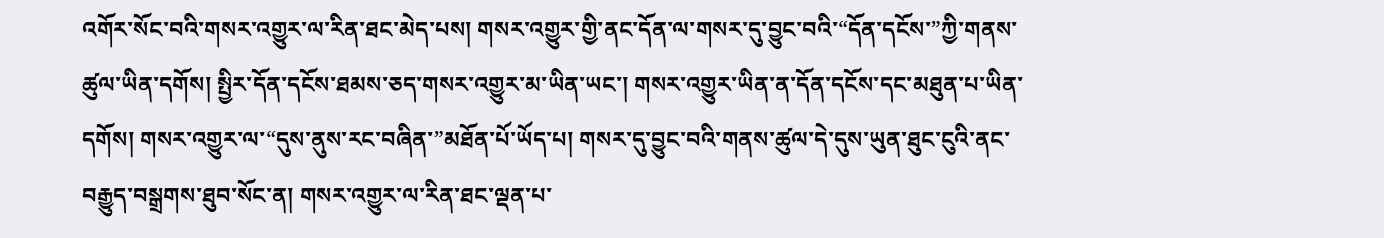འགོར་སོང་བའི་གསར་འགྱུར་ལ་རིན་ཐང་མེད་པས། གསར་འགྱུར་གྱི་ནང་དོན་ལ་གསར་དུ་བྱུང་བའི་“དོན་དངོས་”ཀྱི་གནས་ཚུལ་ཡིན་དགོས། སྤྱིར་དོན་དངོས་ཐམས་ཅད་གསར་འགྱུར་མ་ཡིན་ཡང་། གསར་འགྱུར་ཡིན་ན་དོན་དངོས་དང་མཐུན་པ་ཡིན་དགོས། གསར་འགྱུར་ལ་“དུས་ནུས་རང་བཞིན་”མཐོན་པོ་ཡོད་པ། གསར་དུ་བྱུང་བའི་གནས་ཚུལ་དེ་དུས་ཡུན་ཐུང་ངུའི་ནང་བརྒྱུད་བསྒྲགས་ཐུབ་སོང་ན། གསར་འགྱུར་ལ་རིན་ཐང་ལྡན་པ་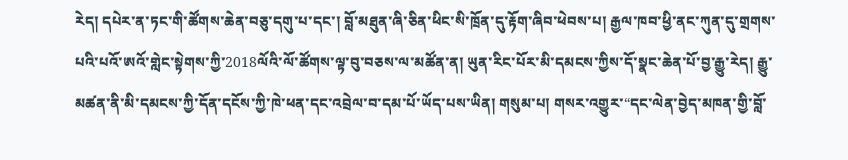རེད། དཔེར་ན་ཏང་གི་ཚོགས་ཆེན་བཅུ་དགུ་པ་དང་། བློ་མཐུན་ཞི་ཅིན་ཕིང་སི་ཁྲོན་དུ་རྟོག་ཞིབ་ཕེབས་པ། རྒྱལ་ཁབ་ཕྱི་ནང་ཀུན་དུ་གྲགས་པའི་པའོ་ཨའོ་གླེང་སྟེགས་ཀྱི་2018ལོའི་ལོ་ཚོགས་ལྟ་བུ་བཅས་ལ་མཚོན་ན། ཡུན་རིང་པོར་མི་དམངས་ཀྱིས་དོ་སྣང་ཆེན་པོ་བྱ་རྒྱུ་རེད། རྒྱུ་མཚན་ནི་མི་དམངས་ཀྱི་དོན་དངོས་ཀྱི་ཁེ་ཕན་དང་འབྲེལ་བ་དམ་པོ་ཡོད་པས་ཡིན། གསུམ་པ། གསར་འགྱུར་“དང་ལེན་བྱེད་མཁན་གྱི་བློ་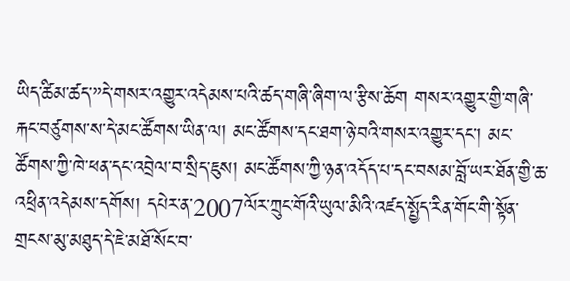ཡིད་ཚིམ་ཚད་”དེ་གསར་འགྱུར་འདེམས་པའི་ཚད་གཞི་ཞིག་ལ་རྩིས་ཆོག གསར་འགྱུར་གྱི་གཞི་རྐང་བཙུགས་ས་དེ་མང་ཚོགས་ཡིན་ལ། མང་ཚོགས་དང་ཐག་ཉེ་བའི་གསར་འགྱུར་དང་། མང་ཚོགས་ཀྱི་ཁེ་ཕན་དང་འབྲེལ་བ་སྲིད་ཇུས། མང་ཚོགས་ཀྱི་ཉན་འདོད་པ་དང་བསམ་བློ་ཡར་ཐོན་གྱི་ཆ་འཕྲིན་འདེམས་དགོས། དཔེར་ན་2007ལོར་ཀྲུང་གོའི་ཡུལ་མིའི་འཛད་སྤྱོད་རིན་གོང་གི་སྟོན་གྲངས་མུ་མཐུད་དེ་ཇེ་མཐོ་སོང་བ་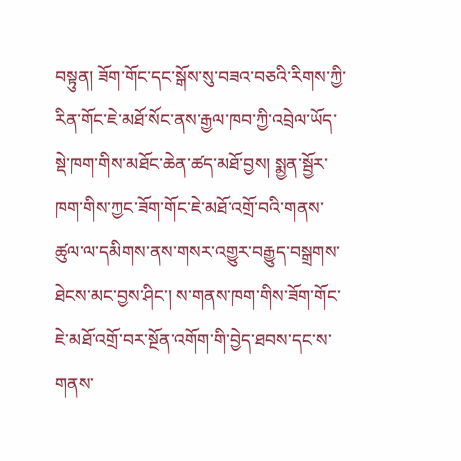བསྟུན། ཟོག་གོང་དང་སྒོས་སུ་བཟའ་བཅའི་རིགས་ཀྱི་རིན་གོང་ཇེ་མཐོ་སོང་ནས་རྒྱལ་ཁབ་ཀྱི་འབྲེལ་ཡོད་སྡེ་ཁག་གིས་མཐོང་ཆེན་ཚད་མཐོ་བྱས། སྨྱན་སྦྱོར་ཁག་གིས་ཀྱང་ཟོག་གོང་ཇེ་མཐོ་འགྲོ་བའི་གནས་ཚུལ་ལ་དམིགས་ནས་གསར་འགྱུར་བརྒྱུད་བསྒྲགས་ཐེངས་མང་བྱས་ཤིང་། ས་གནས་ཁག་གིས་ཟོག་གོང་ཇེ་མཐོ་འགྲོ་བར་སྔོན་འགོག་གི་བྱེད་ཐབས་དང་ས་གནས་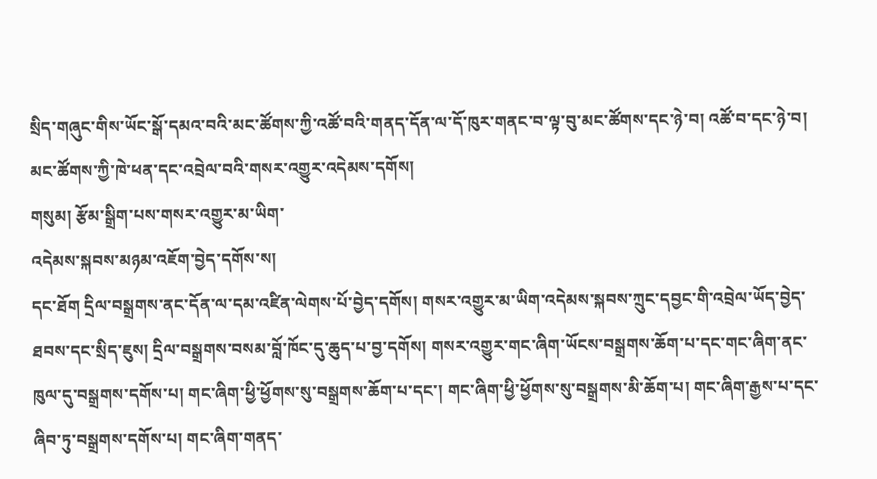སྲིད་གཞུང་གིས་ཡོང་སྒོ་དམའ་བའི་མང་ཚོགས་ཀྱི་འཚོ་བའི་གནད་དོན་ལ་དོ་ཁུར་གནང་བ་ལྟ་བུ་མང་ཚོགས་དང་ཉེ་བ། འཚོ་བ་དང་ཉེ་བ། མང་ཚོགས་ཀྱི་ཁེ་ཕན་དང་འབྲེལ་བའི་གསར་འགྱུར་འདེམས་དགོས།
གསུམ། རྩོམ་སྒྲིག་པས་གསར་འགྱུར་མ་ཡིག་
འདེམས་སྐབས་མཉམ་འཇོག་བྱེད་དགོས་ས།
དང་ཐོག དྲིལ་བསྒྲགས་ནང་དོན་ལ་དམ་འཛིན་ལེགས་པོ་བྱེད་དགོས། གསར་འགྱུར་མ་ཡིག་འདེམས་སྐབས་ཀྲུང་དབྱང་གི་འབྲེལ་ཡོད་བྱེད་ཐབས་དང་སྲིད་ཇུས། དྲིལ་བསྒྲགས་བསམ་བློ་ཁོང་དུ་ཆུད་པ་བྱ་དགོས། གསར་འགྱུར་གང་ཞིག་ཡོངས་བསྒྲགས་ཆོག་པ་དང་གང་ཞིག་ནང་ཁུལ་དུ་བསྒྲགས་དགོས་པ། གང་ཞིག་ཕྱི་ཕྱོགས་སུ་བསྒྲགས་ཆོག་པ་དང་། གང་ཞིག་ཕྱི་ཕྱོགས་སུ་བསྒྲགས་མི་ཆོག་པ། གང་ཞིག་རྒྱས་པ་དང་ཞིབ་ཏུ་བསྒྲགས་དགོས་པ། གང་ཞིག་གནད་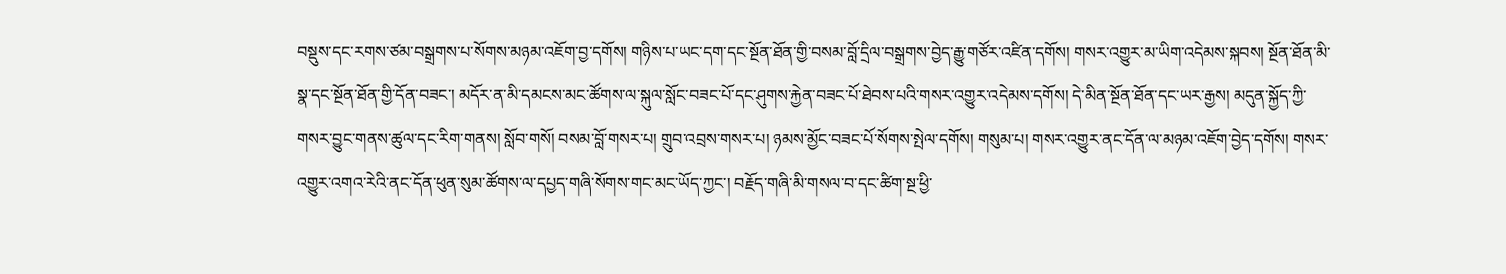བསྡུས་དང་རགས་ཙམ་བསྒྲགས་པ་སོགས་མཉམ་འཇོག་བྱ་དགོས། གཉིས་པ་ཡང་དག་དང་སྔོན་ཐོན་གྱི་བསམ་བློ་དྲིལ་བསྒྲགས་བྱེད་རྒྱུ་གཙོར་འཛིན་དགོས། གསར་འགྱུར་མ་ཡིག་འདེམས་སྐབས། སྔོན་ཐོན་མི་སྣ་དང་སྔོན་ཐོན་གྱི་དོན་བཟང་། མདོར་ན་མི་དམངས་མང་ཚོགས་ལ་སྐུལ་སློང་བཟང་པོ་དང་ཤུགས་རྐྱེན་བཟང་པོ་ཐེབས་པའི་གསར་འགྱུར་འདེམས་དགོས། དེ་མིན་སྔོན་ཐོན་དང་ཡར་རྒྱས། མདུན་སྐྱོད་ཀྱི་གསར་བྱུང་གནས་ཚུལ་དང་རིག་གནས། སློབ་གསོ། བསམ་བློ་གསར་པ། གྲུབ་འབྲས་གསར་པ། ཉམས་མྱོང་བཟང་པོ་སོགས་སྤེལ་དགོས། གསུམ་པ། གསར་འགྱུར་ནང་དོན་ལ་མཉམ་འཇོག་བྱེད་དགོས། གསར་འགྱུར་འགའ་རེའི་ནང་དོན་ཕུན་སུམ་ཚོགས་ལ་དཔྱད་གཞི་སོགས་གང་མང་ཡོད་ཀྱང་། བརྗོད་གཞི་མི་གསལ་བ་དང་ཚིག་སྔ་ཕྱི་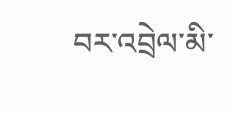བར་འབྲེལ་མི་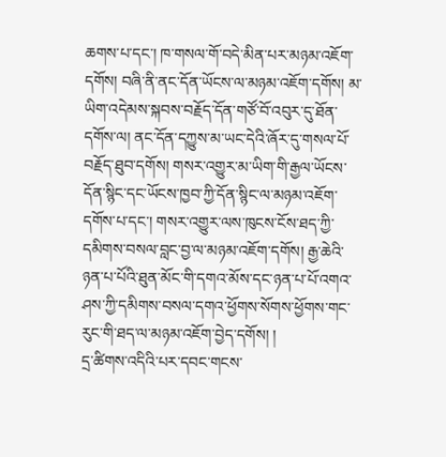ཆགས་པ་དང་། ཁ་གསལ་གོ་བདེ་མིན་པར་མཉམ་འཇོག་དགོས། བཞི་ནི་ནང་དོན་ཡོངས་ལ་མཉམ་འཇོག་དགོས། མ་ཡིག་འདེམས་སྐབས་བརྗོད་དོན་གཙོ་བོ་འབུར་དུ་ཐོན་དགོས་ལ། ནང་དོན་དཀྱུས་མ་ཡང་དེའི་ཞོར་དུ་གསལ་པོ་བརྗོད་ཐུབ་དགོས། གསར་འགྱུར་མ་ཡིག་གི་རྒྱལ་ཡོངས་དོན་སྙིང་དང་ཡོངས་ཁྱབ་ཀྱི་དོན་སྙིང་ལ་མཉམ་འཇོག་དགོས་པ་དང་། གསར་འགྱུར་ལས་ཁུངས་ངོས་ཐད་ཀྱི་དམིགས་བསལ་བླང་བྱ་ལ་མཉམ་འཇོག་དགོས། རྒྱ་ཆེའི་ཉན་པ་པོའི་ཐུན་མོང་གི་དགའ་མོས་དང་ཉན་པ་པོ་འགའ་ཤས་ཀྱི་དམིགས་བསལ་དགའ་ཕྱོགས་སོགས་ཕྱོགས་གང་རུང་གི་ཐད་ལ་མཉམ་འཇོག་བྱེད་དགོས། །
དྲ་ཚིགས་འདིའི་པར་དབང་གངས་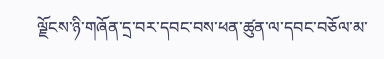ལྗོངས་ཉི་གཞོན་དྲ་བར་དབང་བས་ཕན་ཚུན་ལ་དབང་བཅོལ་མ་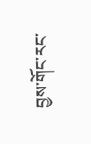བྱས་གོང་རང་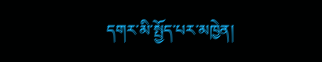དགར་མི་སྤྱོད་པར་མཁྱེན།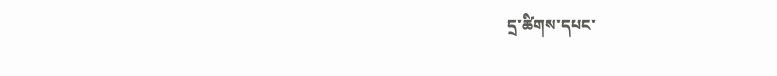དྲ་ཚིགས་དཔང་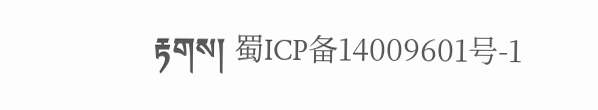རྟགས། 蜀ICP备14009601号-1